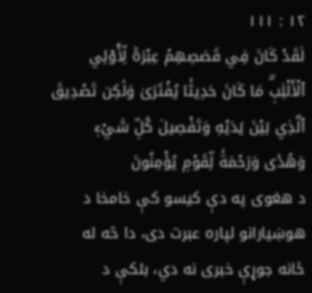١٢ : ١١١
لَقَدۡ كَانَ فِي قَصَصِهِمۡ عِبۡرَةٞ لِّأُوْلِي ٱلۡأَلۡبَٰبِۗ مَا كَانَ حَدِيثٗا يُفۡتَرَىٰ وَلَٰكِن تَصۡدِيقَ ٱلَّذِي بَيۡنَ يَدَيۡهِ وَتَفۡصِيلَ كُلِّ شَيۡءٖ وَهُدٗى وَرَحۡمَةٗ لِّقَوۡمٖ يُؤۡمِنُونَ
د هغوى په دې كيسو كې خامخا د هوښيارانو لپاره عبرت دى، دا څه له ځانه جوړې خبرى نه دي، بلكې د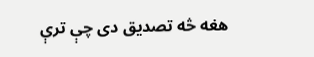هغه څه تصديق دى چې ترې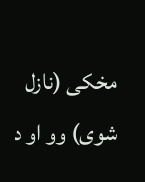مخكى (نازل شوى) وو او د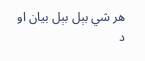هر شي بېل بېل بيان او د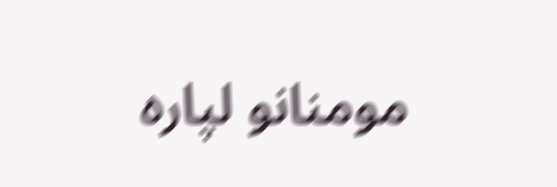مومنانو لپاره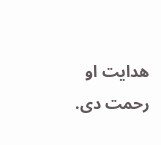هدايت او رحمت دى.